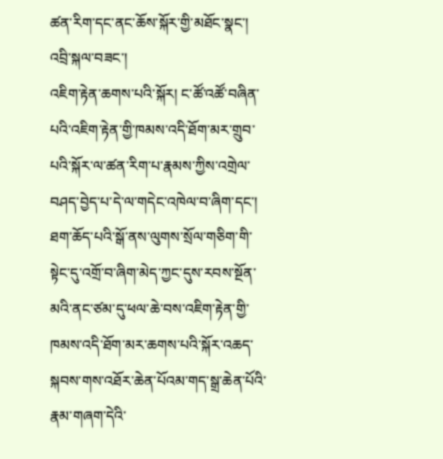ཚན་རིག་དང་ནང་ཆོས་སྐོར་གྱི་མཐོང་སྣང་།
འབྲི་སྐལ་བཟང་།
འཇིག་རྟེན་ཆགས་པའི་སྐོར། ང་ཚོ་འཚོ་བཞིན་པའི་འཇིག་རྟེན་གྱི་ཁམས་འདི་ཐོག་མར་གྲུབ་པའི་སྐོར་ལ་ཚན་རིག་པ་རྣམས་ཀྱིས་འགྲེལ་བཤད་བྱེད་པ་དེ་ལ་གདེང་འཁེལ་བ་ཞིག་དང་། ཐག་ཆོད་པའི་སྒོ་ནས་ལུགས་སྲོལ་གཅིག་གི་སྟེང་དུ་འགྲོ་བ་ཞིག་མེད་ཀྱང་དུས་རབས་སྔོན་མའི་ནང་ཙམ་དུ་ཕལ་ཆེ་བས་འཇིག་རྟེན་གྱི་ཁམས་འདི་ཐོག་མར་ཆགས་པའི་སྐོར་འཆད་སྐབས་གས་འཐོར་ཆེན་པོའམ་གད་སྒྲ་ཆེན་པོའི་རྣམ་གཞག་དེའི་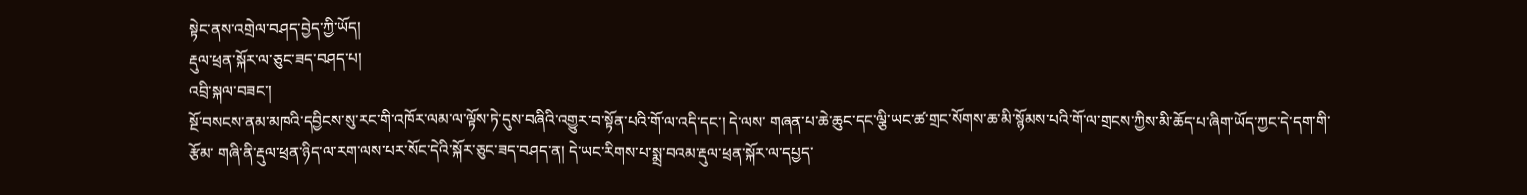སྟེང་ནས་འགྲེལ་བཤད་བྱེད་ཀྱི་ཡོད།
རྡུལ་ཕྲན་སྐོར་ལ་ཅུང་ཟད་བཤད་པ།
འབྲི་སྐལ་བཟང་།
སྔོ་བསངས་ནམ་མཁའི་དབྱིངས་སུ་རང་གི་འཁོར་ལམ་ལ་ལྟོས་ཏེ་དུས་བཞིའི་འགྱུར་བ་སྟོན་པའི་གོ་ལ་འདི་དང་། དེ་ལས་ གཞན་པ་ཆེ་ཆུང་དང་ལྕི་ཡང་ཚ་གྲང་སོགས་ཆ་མི་སྙོམས་པའི་གོ་ལ་གྲངས་ཀྱིས་མི་ཆོད་པ་ཞིག་ཡོད་ཀྱང་དེ་དག་གི་རྩོམ་ གཞི་ནི་རྡུལ་ཕྲན་ཉིད་ལ་རག་ལས་པར་སོང་དེའི་སྐོར་ཅུང་ཟད་བཤད་ན། དེ་ཡང་རིགས་པ་སྨྲ་བའམ་རྡུལ་ཕྲན་སྐོར་ལ་དཔྱད་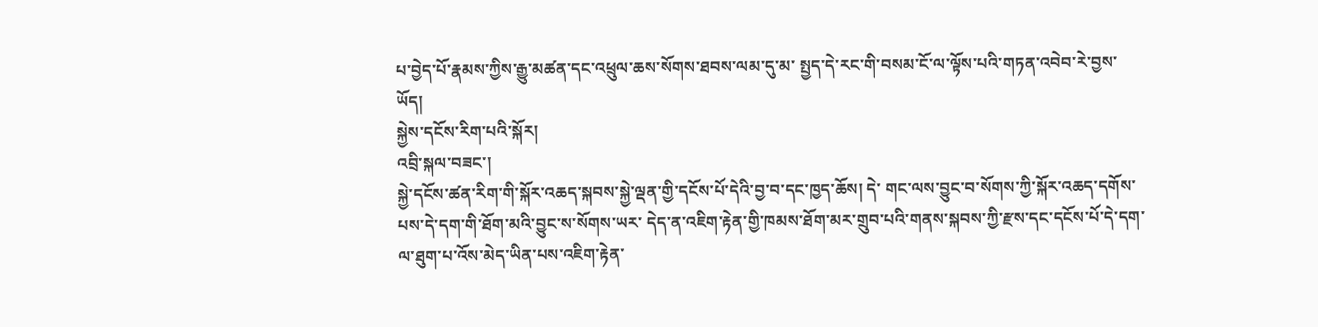པ་བྱེད་པོ་རྣམས་ཀྱིས་རྒྱུ་མཚན་དང་འཕྲུལ་ཆས་སོགས་ཐབས་ལམ་དུ་མ་ སྤྱད་དེ་རང་གི་བསམ་ངོ་ལ་ལྟོས་པའི་གཏན་འབེབ་རེ་བྱས་ཡོད།
སྐྱེས་དངོས་རིག་པའི་སྐོར།
འབྲི་སྐལ་བཟང་།
སྐྱེ་དངོས་ཚན་རིག་གི་སྐོར་འཆད་སྐབས་སྐྱེ་ལྡན་གྱི་དངོས་པོ་དེའི་བྱ་བ་དང་ཁྱད་ཆོས། དེ་ གང་ལས་བྱུང་བ་སོགས་ཀྱི་སྐོར་འཆད་དགོས་པས་དེ་དག་གི་ཐོག་མའི་བྱུང་ས་སོགས་ཡར་ དེད་ན་འཇིག་རྟེན་གྱི་ཁམས་ཐོག་མར་གྲུབ་པའི་གནས་སྐབས་ཀྱི་རྫས་དང་དངོས་པོ་དེ་དག་ལ་ཐུག་པ་འོས་མེད་ཡིན་པས་འཇིག་རྟེན་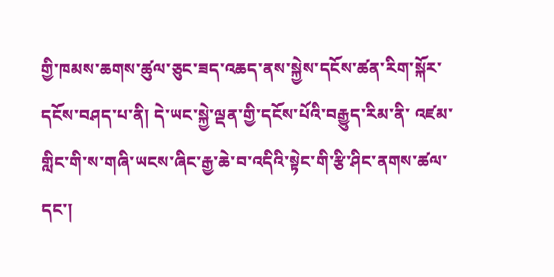གྱི་ཁམས་ཆགས་ཚུལ་ཅུང་ཟད་འཆད་ནས་སྐྱེས་དངོས་ཚན་རིག་སྐོར་དངོས་བཤད་པ་ནི། དེ་ཡང་སྐྱེ་ལྡན་གྱི་དངོས་པོའི་བརྒྱུད་རིམ་ནི་ འཛམ་གླིང་གི་ས་གཞི་ཡངས་ཞིང་རྒྱ་ཆེ་བ་འདིའི་སྟེང་གི་རྩི་ཤིང་ནགས་ཚལ་དང་།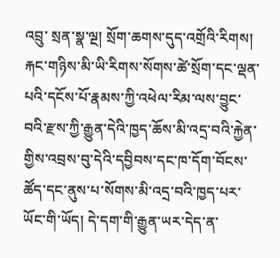འབྲུ་ སྲན་སྣ་ལྔ། སྲོག་ཆགས་དུད་འགྲོའི་རིགས། རྐང་གཉིས་མི་ཡི་རིགས་སོགས་ཚེ་སྲོག་དང་ལྡན་ པའི་དངོས་པོ་རྣམས་ཀྱི་འཕེལ་རིམ་ལས་བྱུང་བའི་རྫས་ཀྱི་རྒྱུན་དེའི་ཁྱད་ཆོས་མི་འདྲ་བའི་རྐྱེན་གྱིས་འབྲས་བུ་དེའི་དབྱིབས་དང་ཁ་དོག་བོངས་ཚོད་དང་ནུས་པ་སོགས་མི་འདྲ་བའི་ཁྱད་པར་ཡོང་གི་ཡོད། དེ་དག་གི་རྒྱུན་ཡར་དེད་ན་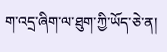ག་འདྲ་ཞིག་ལ་ཐུག་ཀྱི་ཡོད་ཅེ་ན།